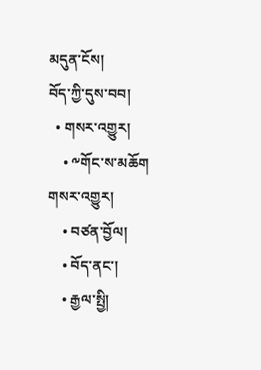མདུན་ངོས།
བོད་ཀྱི་དུས་བབ།
  • གསར་འགྱུར།
    • ༸གོང་ས་མཆོག གསར་འགྱུར།
    • བཙན་བྱོལ།
    • བོད་ནང་།
    • རྒྱལ་སྤྱི།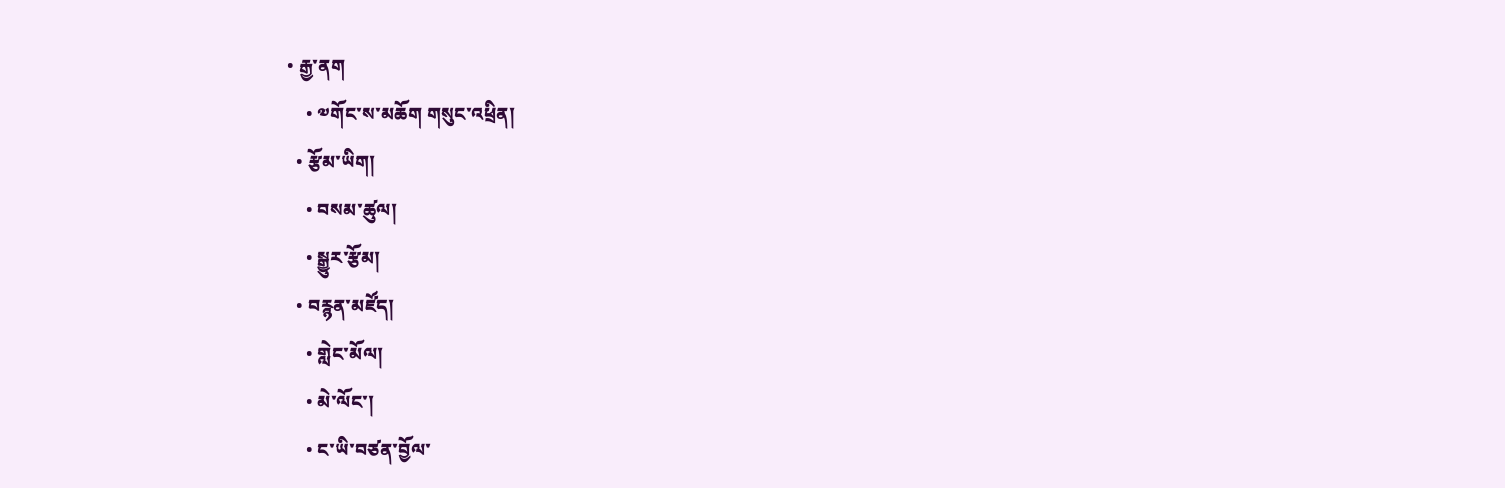• རྒྱ་ནག
    • ༧གོང་ས་མཆོག གསུང་འཕྲིན།
  • རྩོམ་ཡིག།
    • བསམ་ཚུལ།
    • སྒྱུར་རྩོམ།
  • བརྙན་མཛོད།
    • གླེང་མོལ།
    • མེ་ལོང་།
    • ང་ཡི་བཙན་བྱོལ་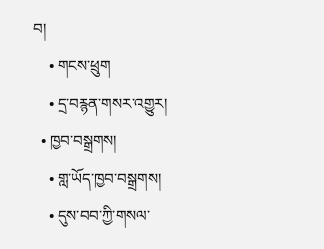བ།
    • གངས་ཕྲུག
    • དྲ་བརྙན་གསར་འགྱུར།
  • ཁྱབ་བསྒྲགས།
    • གླ་ཡོད་ཁྱབ་བསྒྲགས།
    • དུས་བབ་ཀྱི་གསལ་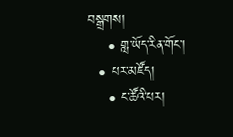བསྒྲགས།
    • གླ་ཡོད་རིན་གོང་།
  • པར་མཛོད།
    • ང་ཚོའི་པར།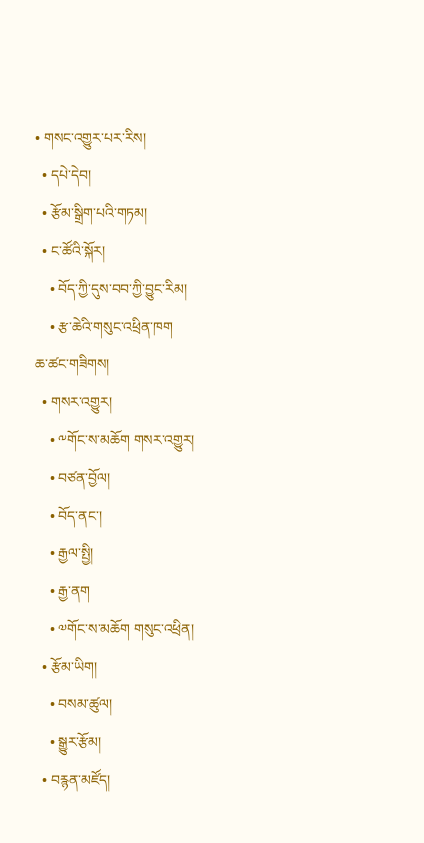• གསང་འགྱུར་པར་རིས།
  • དཔེ་དེབ།
  • རྩོམ་སྒྲིག་པའི་གཏམ།
  • ང་ཚོའི་སྐོར།
    • བོད་ཀྱི་དུས་བབ་ཀྱི་བྱུང་རིམ།
    • རྩ་ཆེའི་གསུང་འཕྲིན་ཁག
ཆ་ཚང་གཟིགས།
  • གསར་འགྱུར།
    • ༸གོང་ས་མཆོག གསར་འགྱུར།
    • བཙན་བྱོལ།
    • བོད་ནང་།
    • རྒྱལ་སྤྱི།
    • རྒྱ་ནག
    • ༧གོང་ས་མཆོག གསུང་འཕྲིན།
  • རྩོམ་ཡིག།
    • བསམ་ཚུལ།
    • སྒྱུར་རྩོམ།
  • བརྙན་མཛོད།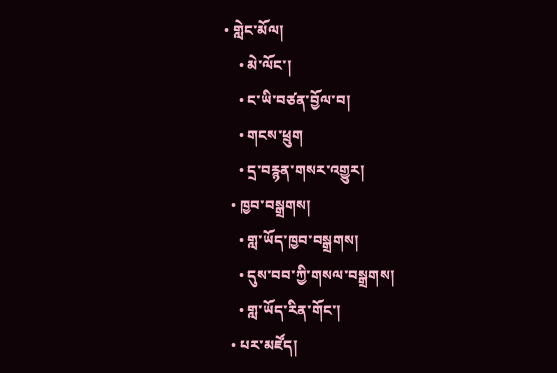• གླེང་མོལ།
    • མེ་ལོང་།
    • ང་ཡི་བཙན་བྱོལ་བ།
    • གངས་ཕྲུག
    • དྲ་བརྙན་གསར་འགྱུར།
  • ཁྱབ་བསྒྲགས།
    • གླ་ཡོད་ཁྱབ་བསྒྲགས།
    • དུས་བབ་ཀྱི་གསལ་བསྒྲགས།
    • གླ་ཡོད་རིན་གོང་།
  • པར་མཛོད།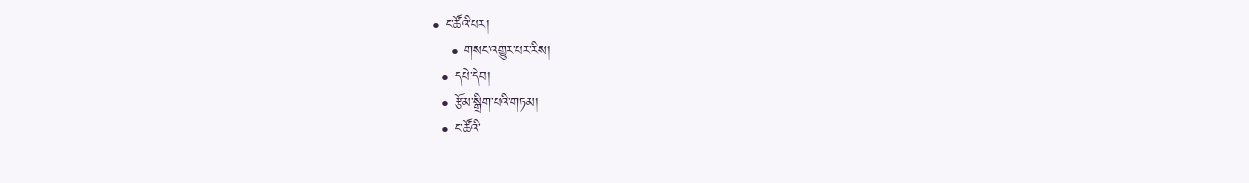• ང་ཚོའི་པར།
    • གསང་འགྱུར་པར་རིས།
  • དཔེ་དེབ།
  • རྩོམ་སྒྲིག་པའི་གཏམ།
  • ང་ཚོའི་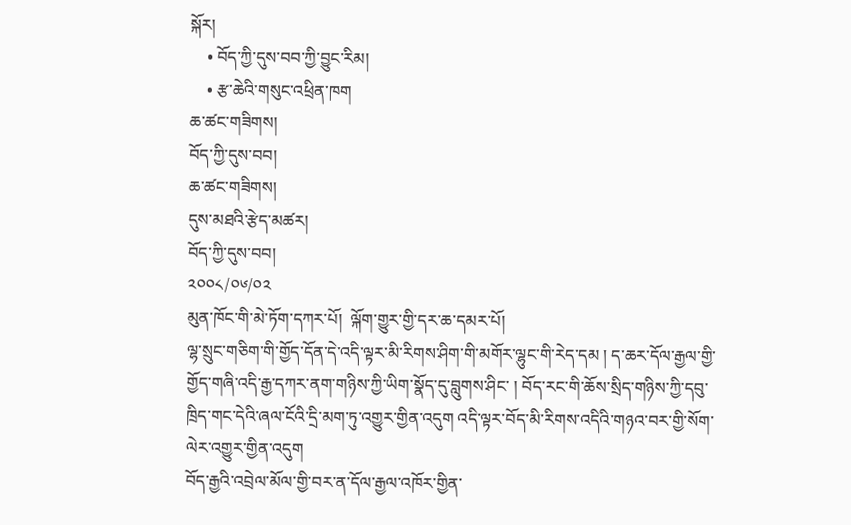སྐོར།
    • བོད་ཀྱི་དུས་བབ་ཀྱི་བྱུང་རིམ།
    • རྩ་ཆེའི་གསུང་འཕྲིན་ཁག
ཆ་ཚང་གཟིགས།
བོད་ཀྱི་དུས་བབ།
ཆ་ཚང་གཟིགས།
དུས་མཐའི་རྩེད་མཚར།
བོད་ཀྱི་དུས་བབ།
༢༠༠༨/༠༦/༠༢
མུན་ཁོང་གི་མེ་ཏོག་དཀར་པོ།  ལྐོག་གྱུར་གྱི་དར་ཆ་དམར་པོ།
ལྷ་སྲུང་གཅིག་གི་གྱོད་དོན་དེ་འདི་ལྟར་མི་རིགས་ཤིག་གི་མགོར་ལྷུང་གི་རེད་དམ ། ད་ཆར་དོལ་རྒྱལ་གྱི་གྱོད་གཞི་འདི་རྒྱ་དཀར་ནག་གཉིས་ཀྱི་ཡིག་སྣོད་དུ་བླུགས་ཤིང་ ། བོད་རང་གི་ཆོས་སྲིད་གཉིས་ཀྱི་དབུ་ཁྲིད་གང་དེའི་ཞལ་ངོའི་དྲི་མག་ཏུ་འགྱུར་གྱིན་འདུག འདི་ལྟར་བོད་མི་རིགས་འདིའི་གཉའ་བར་གྱི་སོག་ལེར་འགྱུར་གྱིན་འདུག
བོད་རྒྱའི་འབྲེལ་མོལ་གྱི་བར་ན་དོལ་རྒྱལ་འཁོར་གྱིན་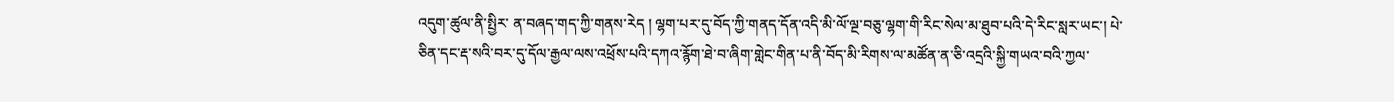འདུག་ཚུལ་ནི་སྤྱིར་ ན་བཞད་གད་ཀྱི་གནས་རེད ། ལྷག་པར་དུ་བོད་ཀྱི་གནད་དོན་འདི་མི་ལོ་ལྔ་བཅུ་ལྷག་གི་རིང་སེལ་མ་ཐུབ་པའི་དེ་རིང་སླར་ཡང་། པེ་ཅིན་དང་རྡ་སའི་བར་དུ་དོལ་རྒྱལ་ལས་འཕྲོས་པའི་དཀའ་རྙོག་ཐེ་བ་ཞིག་གླེང་གིན་པ་ནི་བོད་མི་རིགས་ལ་མཚོན་ན་ཅི་འདྲའི་སྐྱི་གཡའ་བའི་ཀྱལ་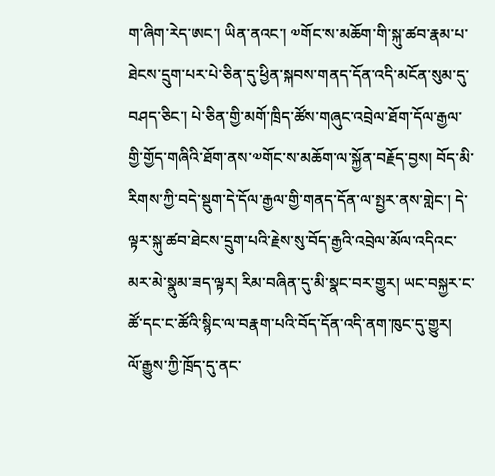ག་ཞིག་རེད་ཨང་། ཡིན་ནའང་། ༧གོང་ས་མཆོག་གི་སྐུ་ཚབ་རྣམ་པ་ཐེངས་དྲུག་པར་པེ་ཅིན་དུ་ཕྱིན་སྐབས་གནད་དོན་འདི་མངོན་སུམ་དུ་བཤད་ཅིང་། པེ་ཅིན་གྱི་མགོ་ཁྲིད་ཚོས་གཞུང་འབྲེལ་ཐོག་དོལ་རྒྱལ་གྱི་གྱོད་གཞིའི་ཐོག་ནས་༧གོང་ས་མཆོག་ལ་སྐྱོན་བརྗོད་བྱས། བོད་མི་རིགས་ཀྱི་བདེ་སྡུག་དེ་དོལ་རྒྱལ་གྱི་གནད་དོན་ལ་སྤྱར་ནས་གླེང་། དེ་ལྟར་སྐུ་ཚབ་ཐེངས་དྲུག་པའི་རྗེས་སུ་བོད་རྒྱའི་འབྲེལ་མོལ་འདིའང་མར་མེ་སྣུམ་ཟད་ལྟར། རིམ་བཞིན་དུ་མི་སྣང་བར་གྱུར། ཡང་བསྐྱར་ང་ཚོ་དང་ང་ཚོའི་སྙིང་ལ་བརྣག་པའི་བོད་དོན་འདི་ནག་ཁུང་དུ་གྱུར།
ལོ་རྒྱུས་ཀྱི་ཁྲོད་དུ་ནང་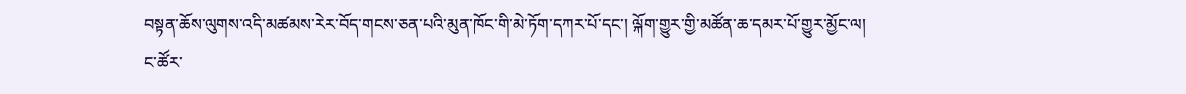བསྟན་ཆོས་ལུགས་འདི་མཚམས་རེར་བོད་གངས་ཅན་པའི་མུན་ཁོང་གི་མེ་ཏོག་དཀར་པོ་དང་། ལྐོག་གྱུར་གྱི་མཚོན་ཆ་དམར་པོ་གྱུར་མྱོང་ལ།  ང་ཚོར་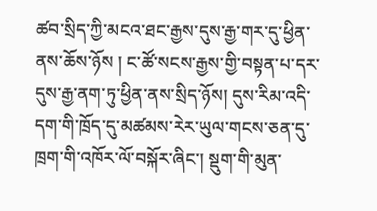ཚབ་སྲིད་ཀྱི་མངའ་ཐང་རྒྱས་དུས་རྒྱ་གར་དུ་ཕྱིན་ནས་ཆོས་ཉོས ། ང་ཚོ་སངས་རྒྱས་གྱི་བསྟན་པ་དར་དུས་རྒྱ་ནག་ཏུ་ཕྱིན་ནས་སྲིད་ཉོས། དུས་རིམ་འདི་དག་གི་ཁྲོད་དུ་མཚམས་རེར་ཡུལ་གངས་ཅན་དུ་ཁྲག་གི་འཁོར་ལོ་བསྐོར་ཞིང་། སྡུག་གི་མུན་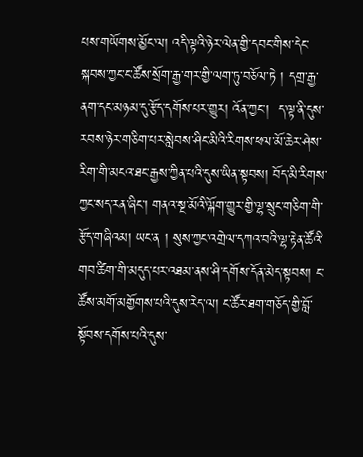པས་གཡོགས་མྱོང་ལ། འདི་ལྟའི་ཉེར་ལེན་གྱི་དབང་གིས་དེང་སྐབས་ཀྱང་ང་ཚོས་སྲོག་རྒྱ་གར་གྱི་ལག་ཏུ་བཅོལ་ཏེ ། དགྲ་རྒྱ་ནག་དང་མཉམ་དུ་རྩོད་དགོས་པར་གྱུར། འོན་ཀྱང་།  ད་ལྟ་ནི་དུས་རབས་ཉེར་གཅིག་པར་སླེབས་ཤིང་མིའི་རིགས་ཕལ་མོ་ཆེར་ཤེས་རིག་གི་མངའ་ཐང་རྒྱས་ཀྱིན་པའི་དུས་ཡིན་སྟབས། བོད་མི་རིགས་ཀྱང་སད་རན་ཞིང་། གནའ་སྔ་མོའི་ལྐོག་གྱུར་གྱི་ལྷ་སྲུང་གཅིག་གི་རྩོད་གཞིའམ། ཡང་ན ། སུས་ཀྱང་འགྲེལ་དཀའ་བའི་ལྷ་རྟེན་ཚོའི་གབ་ཚིག་གི་མདུད་པར་འཐམ་ནས་ཤི་དགོས་དོན་མེད་སྟབས། ང་ཚོས་མགོ་མགྱོགས་པའི་དུས་རེད་ལ། ང་ཚོར་ཐག་གཅོད་གྱི་བློ་སྟོབས་དགོས་པའི་དུས་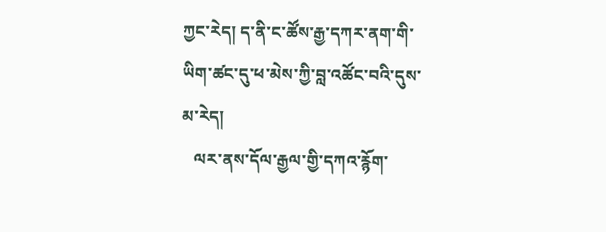ཀྱང་རེད། ད་ནི་ང་ཚོས་རྒྱ་དཀར་ནག་གི་ཡིག་ཚང་དུ་ཕ་མེས་ཀྱི་བླ་འཚོང་བའི་དུས་མ་རེད།
   ལར་ནས་དོལ་རྒྱལ་གྱི་དཀའ་རྙོག་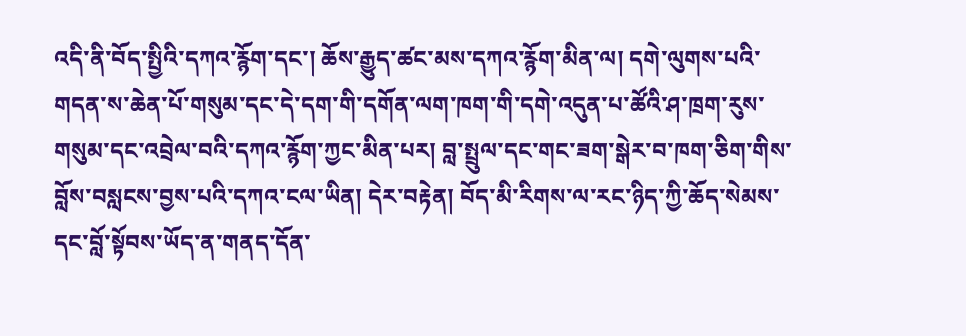འདི་ནི་བོད་སྤྱིའི་དཀའ་རྙོག་དང་། ཆོས་རྒྱུད་ཚང་མས་དཀའ་རྙོག་མིན་ལ། དགེ་ལུགས་པའི་གདན་ས་ཆེན་པོ་གསུམ་དང་དེ་དག་གི་དགོན་ལག་ཁག་གི་དགེ་འདུན་པ་ཚོའི་ཤ་ཁྲག་རུས་གསུམ་དང་འབྲེལ་བའི་དཀའ་རྙོག་ཀྱང་མིན་པར། བླ་སྤྲུལ་དང་གང་ཟག་སྒེར་བ་ཁག་ཅིག་གིས་བློས་བསླངས་བྱས་པའི་དཀའ་ངལ་ཡིན། དེར་བརྟེན། བོད་མི་རིགས་ལ་རང་ཉིད་ཀྱི་ཆོད་སེམས་དང་བློ་སྟོབས་ཡོད་ན་གནད་དོན་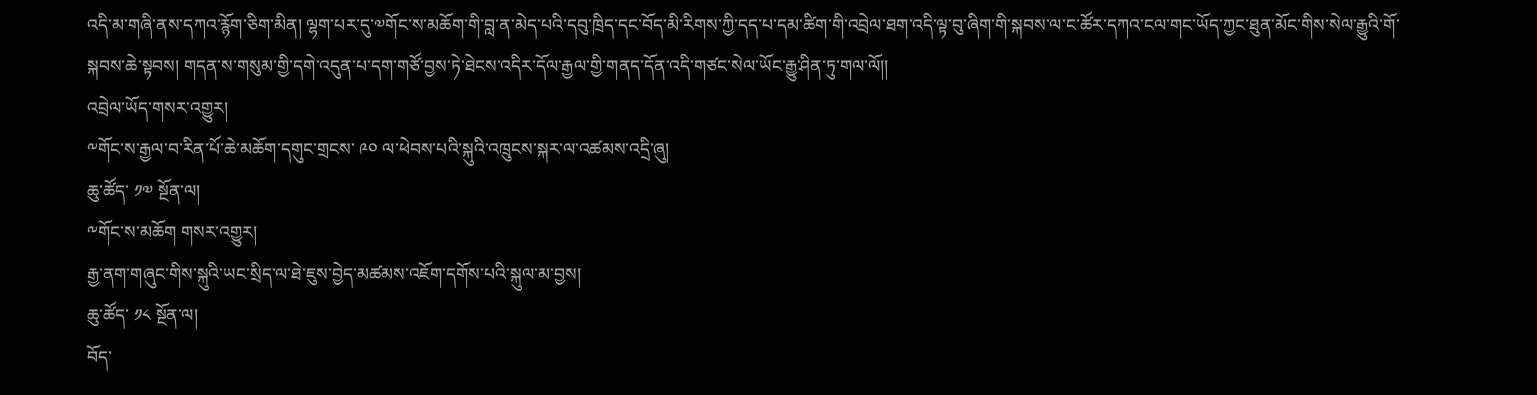འདི་མ་གཞི་ནས་དཀའ་རྙོག་ཅིག་མིན། ལྷག་པར་དུ་༧གོང་ས་མཆོག་གི་བླ་ན་མེད་པའི་དབུ་ཁྲིད་དང་བོད་མི་རིགས་ཀྱི་དད་པ་དམ་ཚིག་གི་འབྲེལ་ཐག་འདི་ལྟ་བུ་ཞིག་གི་སྐབས་ལ་ང་ཚོར་དཀའ་ངལ་གང་ཡོད་ཀྱང་ཐུན་མོང་གིས་སེལ་རྒྱུའི་གོ་སྐབས་ཆེ་སྟབས། གདན་ས་གསུམ་གྱི་དགེ་འདུན་པ་དག་གཙོ་བྱས་ཏེ་ཐེངས་འདིར་དོལ་རྒྱལ་གྱི་གནད་དོན་འདི་གཙང་སེལ་ཡོང་རྒྱུ་ཤིན་ཏུ་གལ་ལོ།།
འབྲེལ་ཡོད་གསར་འགྱུར།
༸གོང་ས་རྒྱལ་བ་རིན་པོ་ཆེ་མཆོག་དགུང་གྲངས་ ༩༠ ལ་ཕེབས་པའི་སྐུའི་འཁྲུངས་སྐར་ལ་འཚམས་འདྲི་ཞུ།
ཆུ་ཚོད་ ༡༧ སྔོན་ལ།
༸གོང་ས་མཆོག གསར་འགྱུར།
རྒྱ་ནག་གཞུང་གིས་སྐུའི་ཡང་སྲིད་ལ་ཐེ་ཇུས་བྱེད་མཚམས་འཇོག་དགོས་པའི་སྐུལ་མ་བྱས།
ཆུ་ཚོད་ ༡༨ སྔོན་ལ།
བོད་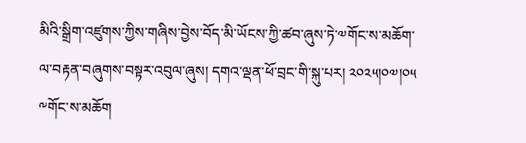མིའི་སྒྲིག་འཛུགས་ཀྱིས་གཞིས་བྱེས་བོད་མི་ཡོངས་ཀྱི་ཚབ་ཞུས་ཏེ་༧གོང་ས་མཆོག་ལ་བརྟན་བཞུགས་བསྟར་འབུལ་ཞུས། དགའ་ལྡན་ཕོ་བྲང་གི་སྐུ་པར། ༢༠༢༥།༠༧།༠༥
༸གོང་ས་མཆོག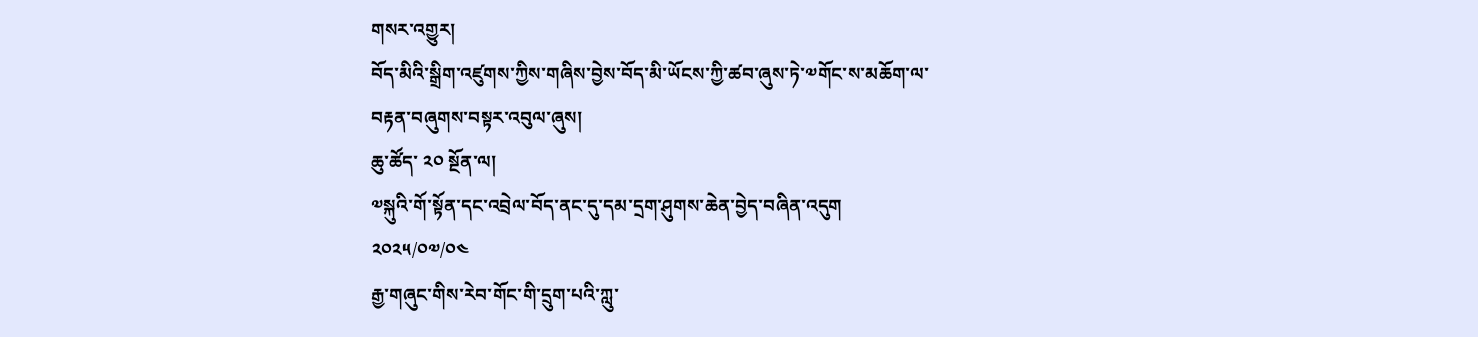གསར་འགྱུར།
བོད་མིའི་སྒྲིག་འཛུགས་ཀྱིས་གཞིས་བྱེས་བོད་མི་ཡོངས་ཀྱི་ཚབ་ཞུས་ཏེ་༧གོང་ས་མཆོག་ལ་བརྟན་བཞུགས་བསྟར་འབུལ་ཞུས།
ཆུ་ཚོད་ ༢༠ སྔོན་ལ།
༧སྐུའི་གོ་སྟོན་དང་འབྲེལ་བོད་ནང་དུ་དམ་དྲག་ཤུགས་ཆེན་བྱེད་བཞིན་འདུག
༢༠༢༥/༠༧/༠༤
རྒྱ་གཞུང་གིས་རེབ་གོང་གི་དྲུག་པའི་ཀླུ་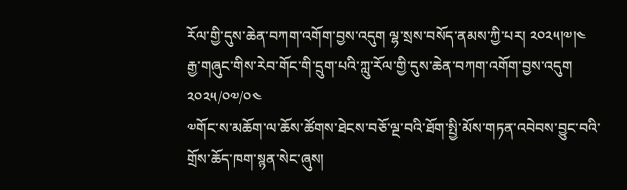རོལ་གྱི་དུས་ཆེན་བཀག་འགོག་བྱས་འདུག ལྷ་སྲས་བསོད་ནམས་ཀྱི་པར། ༢༠༢༥།༧།༤
རྒྱ་གཞུང་གིས་རེབ་གོང་གི་དྲུག་པའི་ཀླུ་རོལ་གྱི་དུས་ཆེན་བཀག་འགོག་བྱས་འདུག
༢༠༢༥/༠༧/༠༤
༧གོང་ས་མཆོག་ལ་ཆོས་ཚོགས་ཐེངས་བཅོ་ལྔ་བའི་ཐོག་སྤྱི་མོས་གཏན་འབེབས་བྱུང་བའི་གྲོས་ཆོད་ཁག་སྙན་སེང་ཞུས།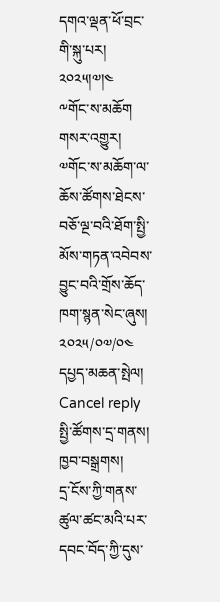དགའ་ལྡན་ཕོ་བྲང་གི་སྐུ་པར། ༢༠༢༥།༧།༤
༸གོང་ས་མཆོག གསར་འགྱུར།
༧གོང་ས་མཆོག་ལ་ཆོས་ཚོགས་ཐེངས་བཅོ་ལྔ་བའི་ཐོག་སྤྱི་མོས་གཏན་འབེབས་བྱུང་བའི་གྲོས་ཆོད་ཁག་སྙན་སེང་ཞུས།
༢༠༢༥/༠༧/༠༤
དཔྱད་མཆན་སྤེལ། Cancel reply
སྤྱི་ཚོགས་དྲ་གནས།
ཁྱབ་བསྒྲགས།
དྲ་ངོས་ཀྱི་གནས་ཚུལ་ཚང་མའི་པར་དབང་བོད་ཀྱི་དུས་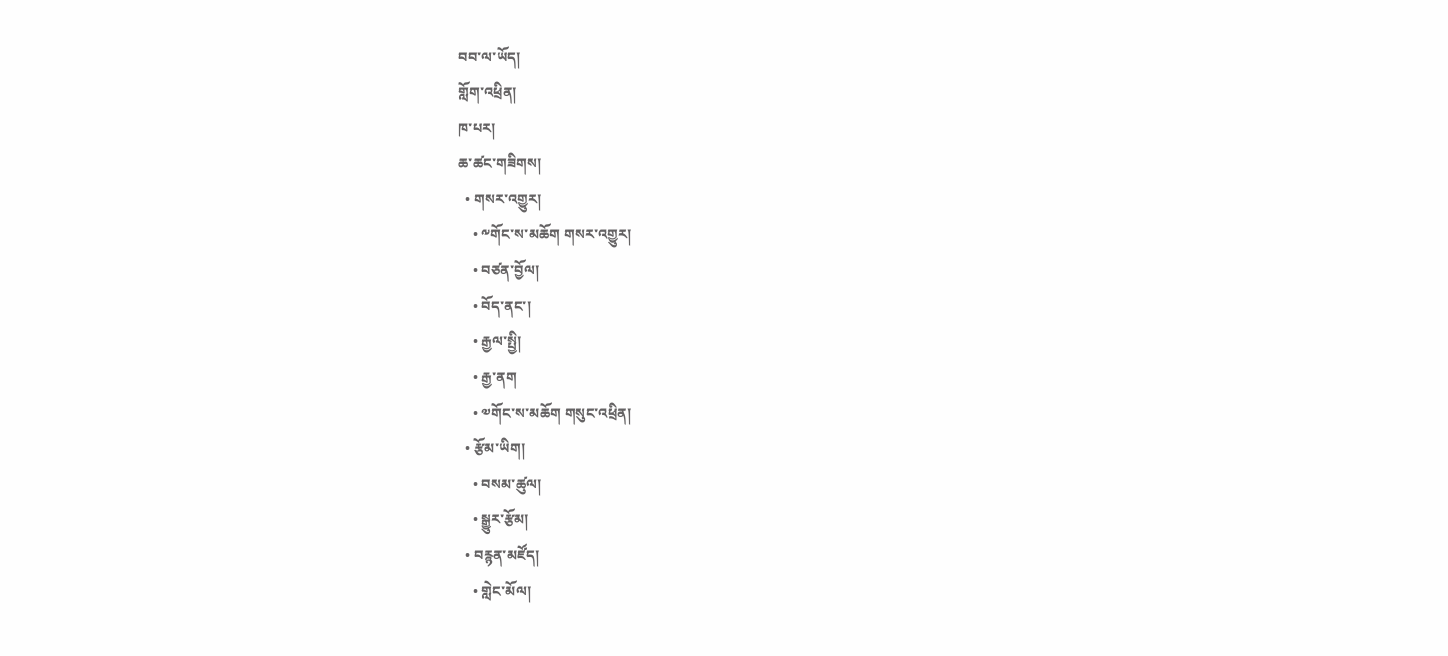བབ་ལ་ཡོད།
གློག་འཕྲིན།
ཁ་པར།
ཆ་ཚང་གཟིགས།
  • གསར་འགྱུར།
    • ༸གོང་ས་མཆོག གསར་འགྱུར།
    • བཙན་བྱོལ།
    • བོད་ནང་།
    • རྒྱལ་སྤྱི།
    • རྒྱ་ནག
    • ༧གོང་ས་མཆོག གསུང་འཕྲིན།
  • རྩོམ་ཡིག།
    • བསམ་ཚུལ།
    • སྒྱུར་རྩོམ།
  • བརྙན་མཛོད།
    • གླེང་མོལ།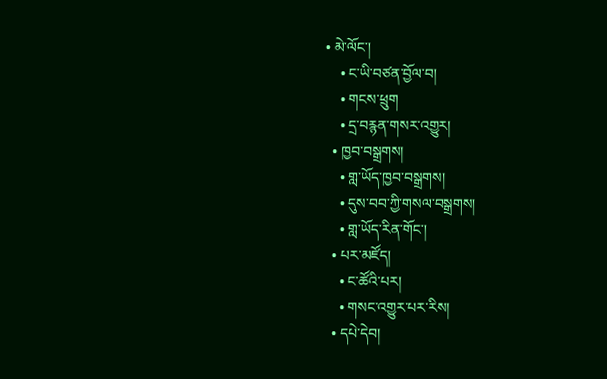• མེ་ལོང་།
    • ང་ཡི་བཙན་བྱོལ་བ།
    • གངས་ཕྲུག
    • དྲ་བརྙན་གསར་འགྱུར།
  • ཁྱབ་བསྒྲགས།
    • གླ་ཡོད་ཁྱབ་བསྒྲགས།
    • དུས་བབ་ཀྱི་གསལ་བསྒྲགས།
    • གླ་ཡོད་རིན་གོང་།
  • པར་མཛོད།
    • ང་ཚོའི་པར།
    • གསང་འགྱུར་པར་རིས།
  • དཔེ་དེབ།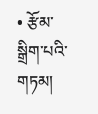• རྩོམ་སྒྲིག་པའི་གཏམ།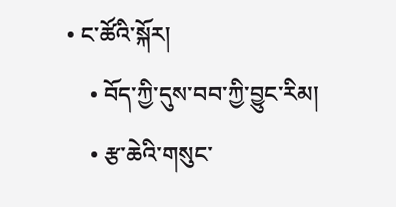• ང་ཚོའི་སྐོར།
    • བོད་ཀྱི་དུས་བབ་ཀྱི་བྱུང་རིམ།
    • རྩ་ཆེའི་གསུང་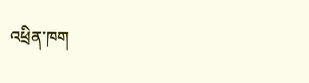འཕྲིན་ཁག